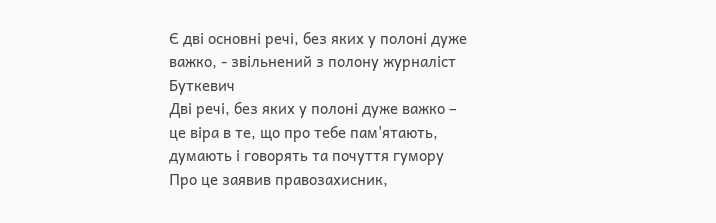Є дві основні речі, без яких у полоні дуже важко, - звільнений з полону журналіст Буткевич
Дві речі, без яких у полоні дуже важко – це віра в те, що про тебе пам'ятають, думають і говорять та почуття гумору
Про це заявив правозахисник,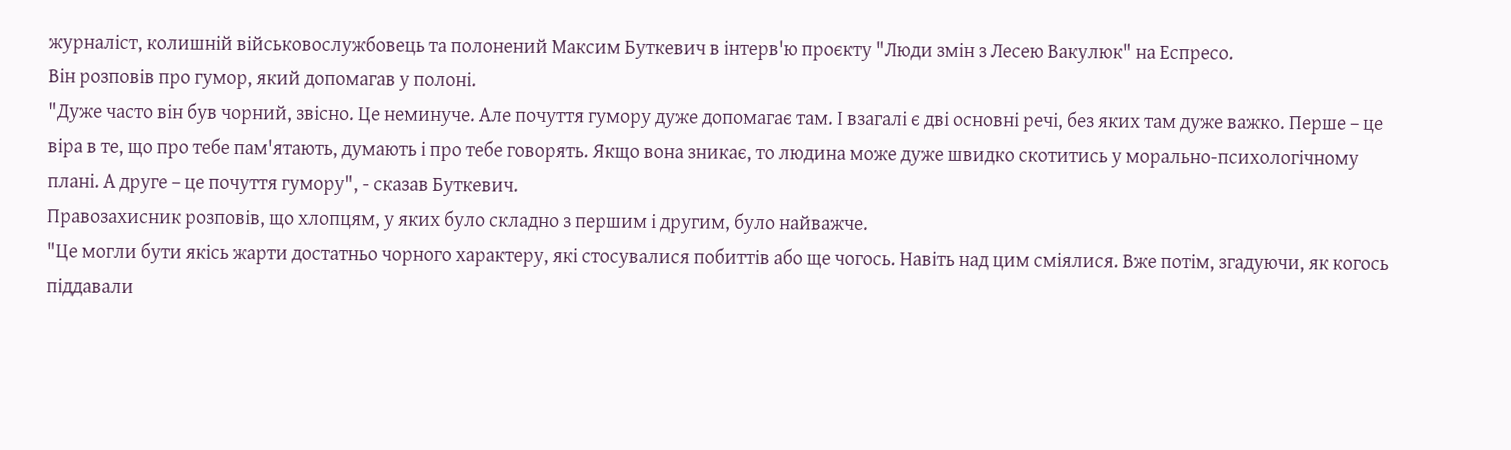журналіст, колишній військовослужбовець та полонений Максим Буткевич в інтерв'ю проєкту "Люди змін з Лесею Вакулюк" на Еспресо.
Він розповів про гумор, який допомагав у полоні.
"Дуже часто він був чорний, звісно. Це неминуче. Але почуття гумору дуже допомагає там. І взагалі є дві основні речі, без яких там дуже важко. Перше – це віра в те, що про тебе пам'ятають, думають і про тебе говорять. Якщо вона зникає, то людина може дуже швидко скотитись у морально-психологічному плані. А друге – це почуття гумору", - сказав Буткевич.
Правозахисник розповів, що хлопцям, у яких було складно з першим і другим, було найважче.
"Це могли бути якісь жарти достатньо чорного характеру, які стосувалися побиттів або ще чогось. Навіть над цим сміялися. Вже потім, згадуючи, як когось піддавали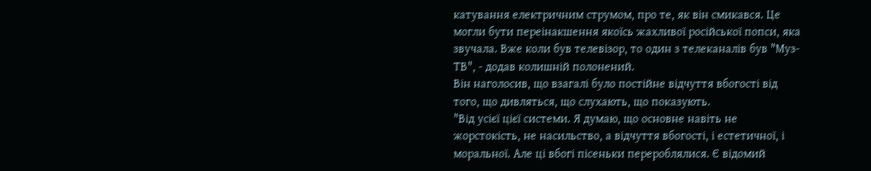катування електричним струмом, про те, як він смикався. Це могли бути переінакшення якоїсь жахливої російської попси, яка звучала. Вже коли був телевізор, то один з телеканалів був "Муз-ТВ", - додав колишній полонений.
Він наголосив, що взагалі було постійне відчуття вбогості від того, що дивляться, що слухають, що показують.
"Від усієї цієї системи. Я думаю, що основне навіть не жорстокість, не насильство, а відчуття вбогості, і естетичної, і моральної. Але ці вбогі пісеньки перероблялися. Є відомий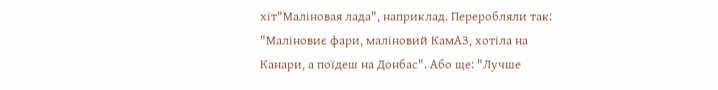хіт"Маліновая лада", наприклад. Переробляли так: "Маліновиє фари, маліновий КамАЗ, хотіла на Канари, а поїдеш на Донбас". Або ще: "Лучше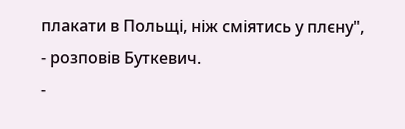плакати в Польщі, ніж сміятись у плєну", - розповів Буткевич.
-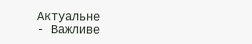Актуальне
- Важливе